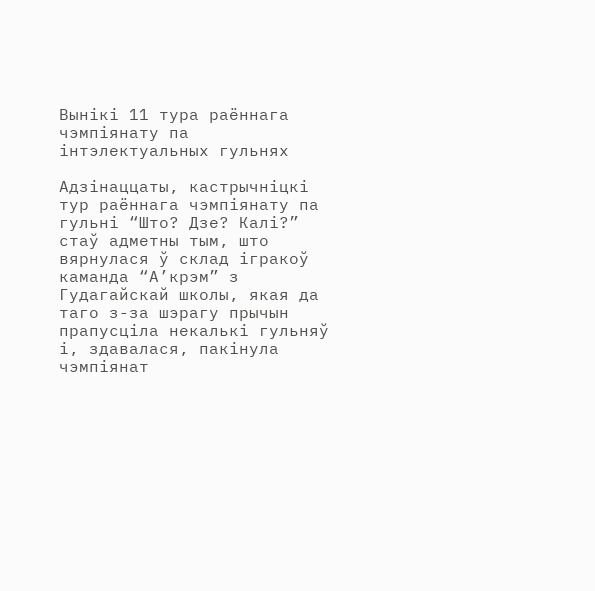Вынікі 11 тура раённага чэмпіянату па інтэлектуальных гульнях

Адзінаццаты, кастрычніцкі тур раённага чэмпіянату па гульні “Што? Дзе? Калі?” стаў адметны тым, што вярнулася ў склад ігракоў каманда “А’крэм” з Гудагайскай школы, якая да таго з-за шэрагу прычын прапусціла некалькі гульняў і, здавалася, пакінула чэмпіянат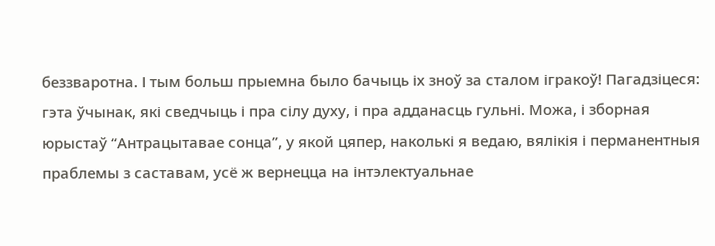беззваротна. І тым больш прыемна было бачыць іх зноў за сталом ігракоў! Пагадзіцеся: гэта ўчынак, які сведчыць і пра сілу духу, і пра адданасць гульні. Можа, і зборная юрыстаў “Антрацытавае сонца”, у якой цяпер, наколькі я ведаю, вялікія і перманентныя праблемы з саставам, усё ж вернецца на інтэлектуальнае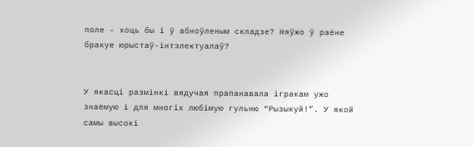поле – хоць бы і ў абноўленым складзе? Няўжо ў раёне бракуе юрыстаў-інтэлектуалаў?


У якасці размінкі вядучая прапанавала ігракам ужо знаёмую і для многіх любімую гульню “Рызыкуй!”. У якой самы высокі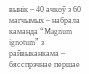вынік – 40 ачкоў з 60 магчымых – набрала каманда “Magnum ignotum” з райвыканкама – бясспрэчнае першае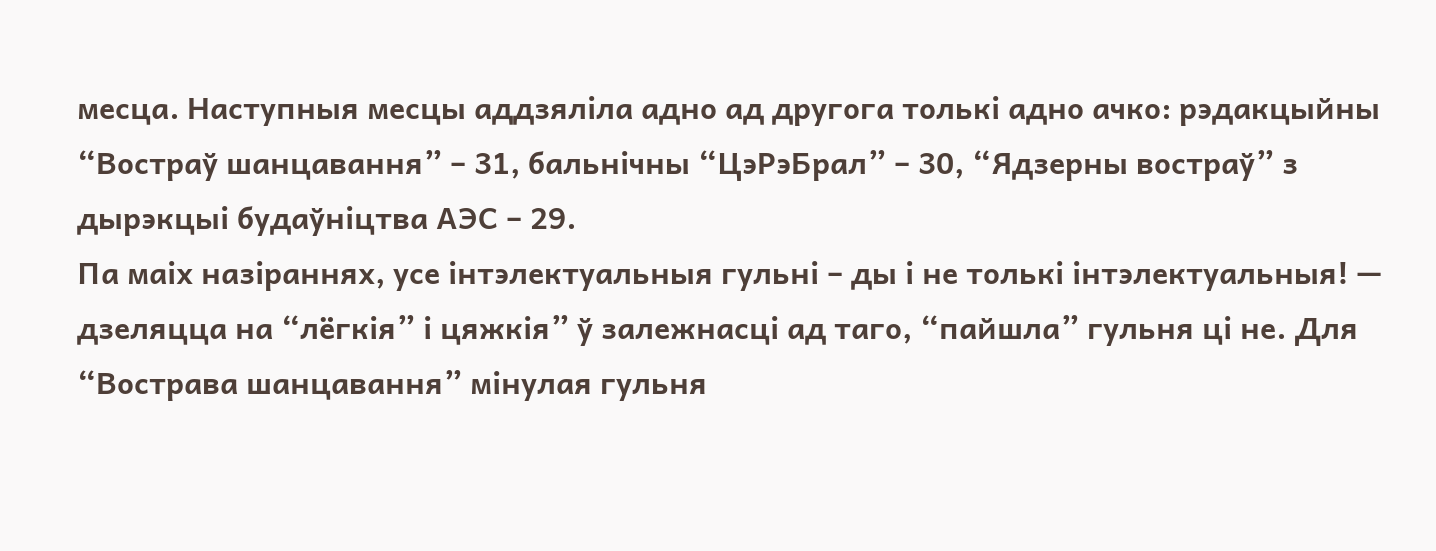месца. Наступныя месцы аддзяліла адно ад другога толькі адно ачко: рэдакцыйны “Востраў шанцавання” – 31, бальнічны “ЦэРэБрал” – 30, “Ядзерны востраў” з дырэкцыі будаўніцтва АЭС – 29.
Па маіх назіраннях, усе інтэлектуальныя гульні – ды і не толькі інтэлектуальныя! — дзеляцца на “лёгкія” і цяжкія” ў залежнасці ад таго, “пайшла” гульня ці не. Для “Вострава шанцавання” мінулая гульня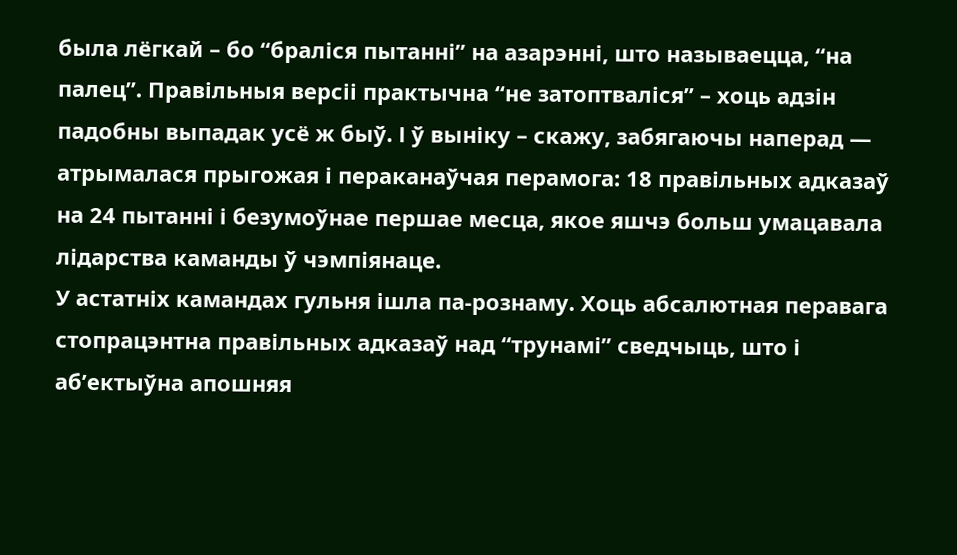была лёгкай – бо “браліся пытанні” на азарэнні, што называецца, “на палец”. Правільныя версіі практычна “не затоптваліся” – хоць адзін падобны выпадак усё ж быў. І ў выніку – скажу, забягаючы наперад — атрымалася прыгожая і пераканаўчая перамога: 18 правільных адказаў на 24 пытанні і безумоўнае першае месца, якое яшчэ больш умацавала лідарства каманды ў чэмпіянаце.
У астатніх камандах гульня ішла па-рознаму. Хоць абсалютная перавага стопрацэнтна правільных адказаў над “трунамі” сведчыць, што і аб’ектыўна апошняя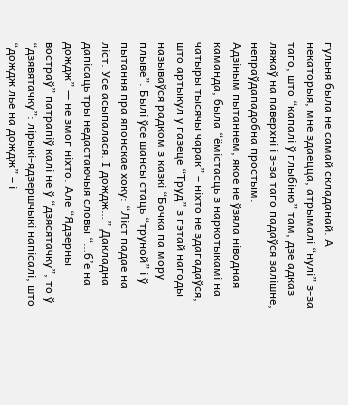гульня была не самай складанай. А некаторыя, мне здаецца, атрымалі “нулі” з-за таго, што “капалі ў глыбіню” там, дзе адказ ляжаў на паверхні і з-за таго падаўся залішне, непраўдападобна простым.
Адзіным пытаннем, якое не ўзяла ніводная каманда, была “ёмістасць з наркотыкамі на чатыры тысячы чарак” – ніхто не здагадаўся, што артыкул у газеце “Труд” з гэтай нагоды называўся радком з казкі “Бочка па мору плыве”. Былі ўсе шансы стаць “труной” і ў пытання пра японскае хоку: “Ліст падае на ліст. Усе асыпалася. І дождж…” Дакладна дапісаць тры недастаючыя словы “…б’е на дождж” — не змог ніхто. Але “Ядзерны востраў” патрапіў калі не ў “дзясятачку”, то ў “дзявятачку”: лірыкі-ядзершчыкі напісалі, што “дождж лье на дождж” – і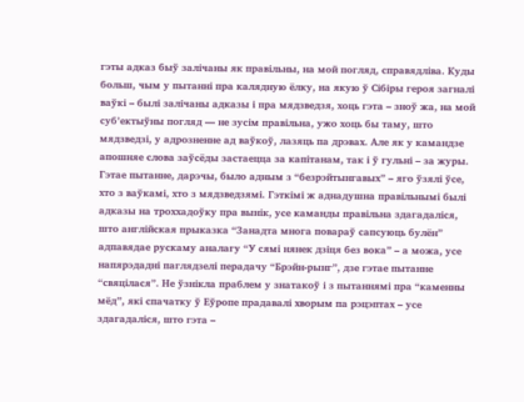гэты адказ быў залічаны як правільны, на мой погляд, справядліва. Куды больш, чым у пытанні пра калядную ёлку, на якую ў Сібіры героя загналі ваўкі – былі залічаны адказы і пра мядзведзя, хоць гэта – зноў жа, на мой суб’ектыўны погляд — не зусім правільна, ужо хоць бы таму, што мядзведзі, у адрозненне ад ваўкоў, лазяць па дрэвах. Але як у камандзе апошняе слова заўсёды застаецца за капітанам, так і ў гульні – за журы.
Гэтае пытанне, дарэчы, было адным з “безрэйтынгавых” – яго ўзялі ўсе, хто з ваўкамі, хто з мядзведзямі. Гэткімі ж аднадушна правільнымі былі адказы на троххадоўку пра вынік, усе каманды правільна здагадаліся, што англійская прыказка “Занадта многа повараў сапсуюць булён” адпавядае рускаму аналагу “У сямі нянек дзіця без вока” – а можа, усе напярэдадні паглядзелі перадачу “Брэйн-рынг”, дзе гэтае пытанне “свяцілася”. Не ўзнікла праблем у знатакоў і з пытаннямі пра “каменны мёд”, які спачатку ў Еўропе прадавалі хворым па рэцэптах – усе здагадаліся, што гэта –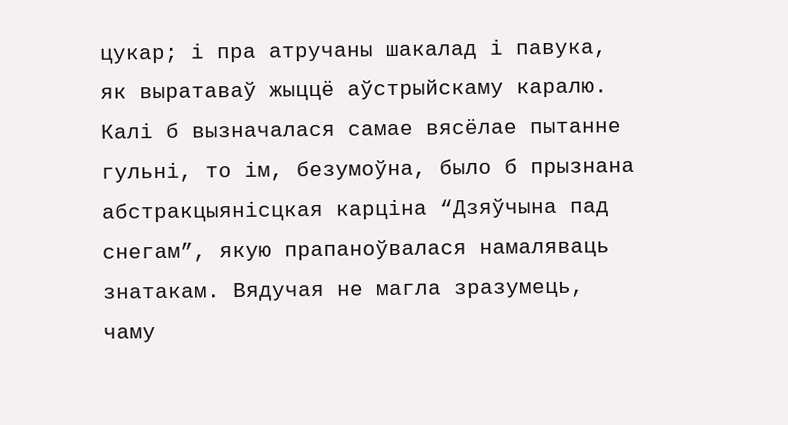цукар; і пра атручаны шакалад і павука, як выратаваў жыццё аўстрыйскаму каралю.
Калі б вызначалася самае вясёлае пытанне гульні, то ім, безумоўна, было б прызнана абстракцыянісцкая карціна “Дзяўчына пад снегам”, якую прапаноўвалася намаляваць знатакам. Вядучая не магла зразумець, чаму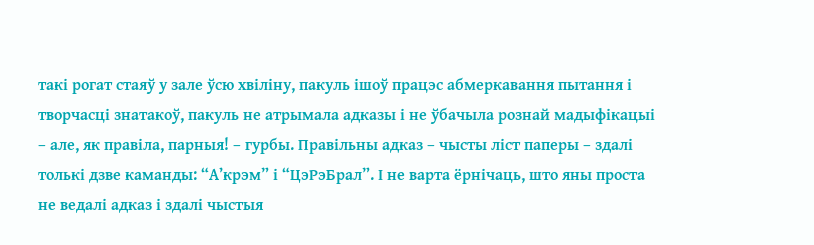такі рогат стаяў у зале ўсю хвіліну, пакуль ішоў працэс абмеркавання пытання і творчасці знатакоў, пакуль не атрымала адказы і не ўбачыла рознай мадыфікацыі – але, як правіла, парныя! – гурбы. Правільны адказ – чысты ліст паперы – здалі толькі дзве каманды: “А’крэм” і “ЦэРэБрал”. І не варта ёрнічаць, што яны проста не ведалі адказ і здалі чыстыя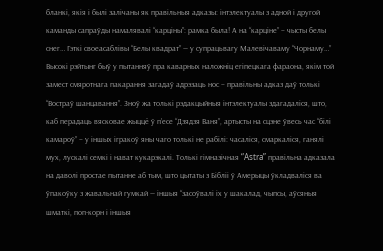бланкі, якія і былі залічаны як правільныя адказы: інтэлектуалы з адной і другой каманды сапраўды намалявалі “карціны”: рамка была! А на “карціне” – чысты белы снег… Гэткі своеасаблівы “Белы квадрат” — у супрацьвагу Малевічаваму “Чорнаму…”
Высокі рэйтынг быў у пытанняў пра каварных наложніц егіпецкага фараона, якім той замест смяротнага пакарання загадаў адрэзаць нос – правільны адказ даў толькі “Востраў шанцавання”. Зноў жа толькі рэдакцыйныя інтэлектуалы здагадаліся, што, каб перадаць вясковае жыццё ў п’есе “Дзядзя Ваня”, артысты на сцэне ўвесь час “білі камароў” – у іншых ігракоў яны чаго толькі не рабілі: часаліся, смаркаліся, ганялі мух, лускалі семкі і нават кукарэкалі. Толькі гімназічная “Astra” правільна адказала на даволі простае пытанне аб тым, што цытаты з Бібліі ў Амерыцы ўкладваліся ва ўпакоўку з жавальнай гумкай — іншыя “засоўвалі іх у шакалад, чыпсы, аўсяныя шматкі, поп-корн і іншыя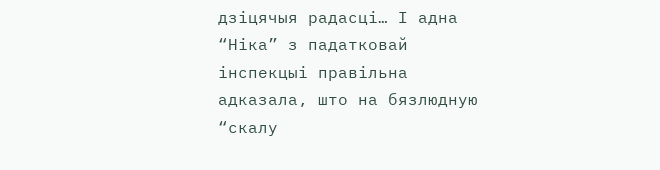дзіцячыя радасці… І адна “Ніка” з падатковай інспекцыі правільна адказала, што на бязлюдную “скалу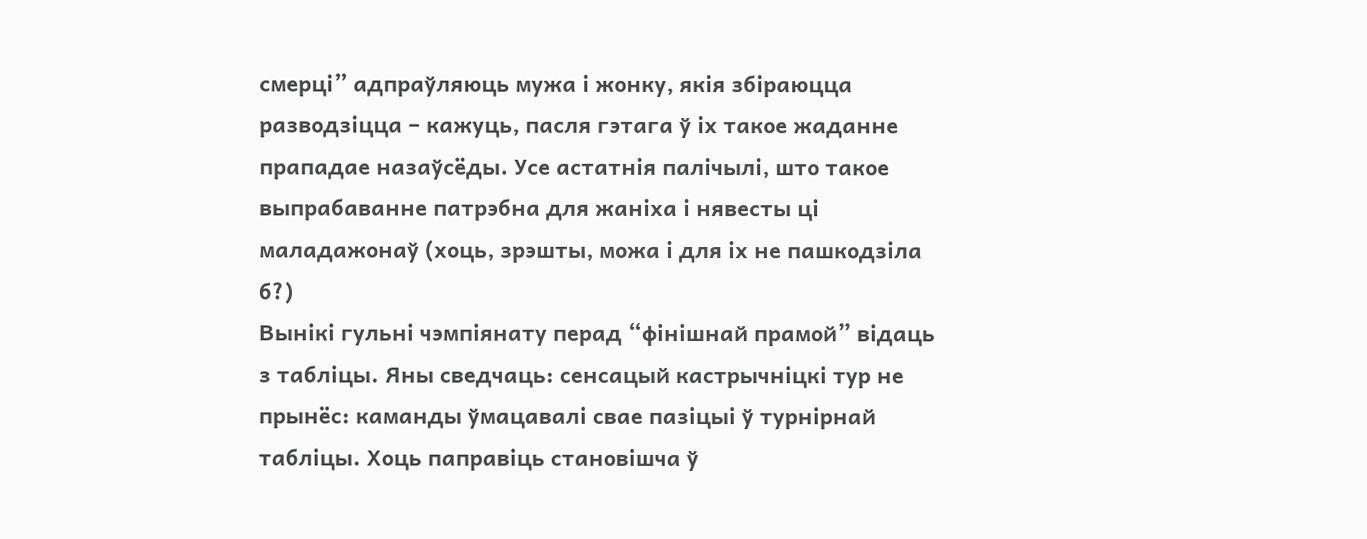смерці” адпраўляюць мужа і жонку, якія збіраюцца разводзіцца – кажуць, пасля гэтага ў іх такое жаданне прападае назаўсёды. Усе астатнія палічылі, што такое выпрабаванне патрэбна для жаніха і нявесты ці маладажонаў (хоць, зрэшты, можа і для іх не пашкодзіла б?)
Вынікі гульні чэмпіянату перад “фінішнай прамой” відаць з табліцы. Яны сведчаць: сенсацый кастрычніцкі тур не прынёс: каманды ўмацавалі свае пазіцыі ў турнірнай табліцы. Хоць паправіць становішча ў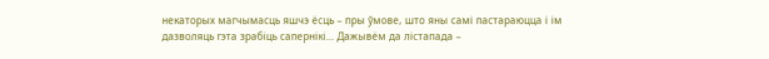некаторых магчымасць яшчэ ёсць – пры ўмове, што яны самі пастараюцца і ім дазволяць гэта зрабіць сапернікі… Дажывём да лістапада –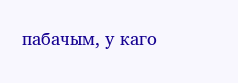пабачым, у каго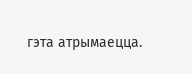гэта атрымаецца.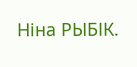Ніна РЫБІК.